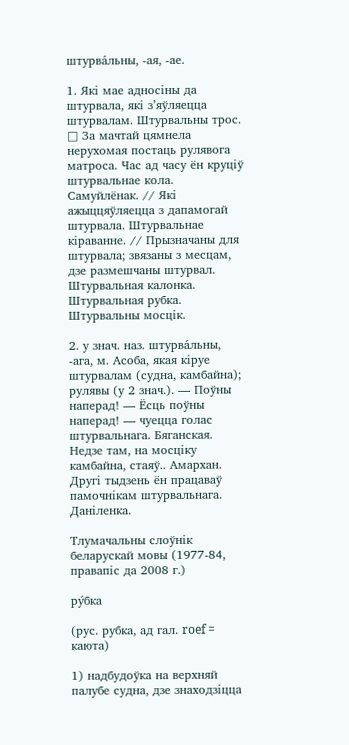штурва́льны, ‑ая, ‑ае.

1. Які мае адносіны да штурвала, які з’яўляецца штурвалам. Штурвальны трос. □ За мачтай цямнела нерухомая постаць рулявога матроса. Час ад часу ён круціў штурвальнае кола. Самуйлёнак. // Які ажыццяўляецца з дапамогай штурвала. Штурвальнае кіраванне. // Прызначаны для штурвала; звязаны з месцам, дзе размешчаны штурвал. Штурвальная калонка. Штурвальная рубка. Штурвальны мосцік.

2. у знач. наз. штурва́льны, ‑ага, м. Асоба, якая кіруе штурвалам (судна, камбайна); рулявы (у 2 знач.). — Поўны наперад! — Ёсць поўны наперад! — чуецца голас штурвальнага. Бяганская. Недзе там, на мосціку камбайна, стаяў.. Амархан. Другі тыдзень ён працаваў памочнікам штурвальнага. Даніленка.

Тлумачальны слоўнік беларускай мовы (1977-84, правапіс да 2008 г.)

ру́бка

(рус. рубка, ад гал. roef = каюта)

1) надбудоўка на верхняй палубе судна, дзе знаходзіцца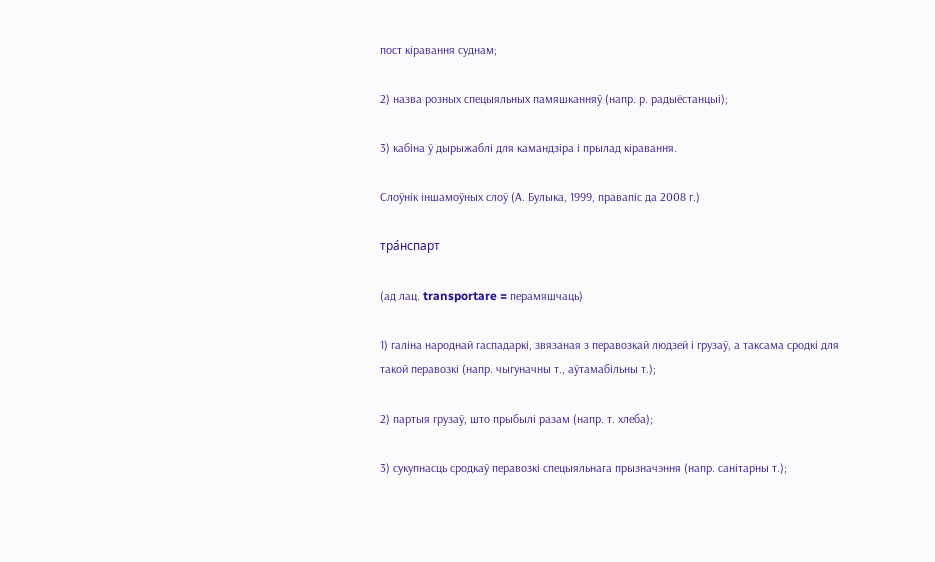пост кіравання суднам;

2) назва розных спецыяльных памяшканняў (напр. р. радыёстанцыі);

3) кабіна ў дырыжаблі для камандзіра і прылад кіравання.

Слоўнік іншамоўных слоў (А. Булыка, 1999, правапіс да 2008 г.)

тра́нспарт

(ад лац. transportare = перамяшчаць)

1) галіна народнай гаспадаркі, звязаная з перавозкай людзей і грузаў, а таксама сродкі для такой перавозкі (напр. чыгуначны т., аўтамабільны т.);

2) партыя грузаў, што прыбылі разам (напр. т. хлеба);

3) сукупнасць сродкаў перавозкі спецыяльнага прызначэння (напр. санітарны т.);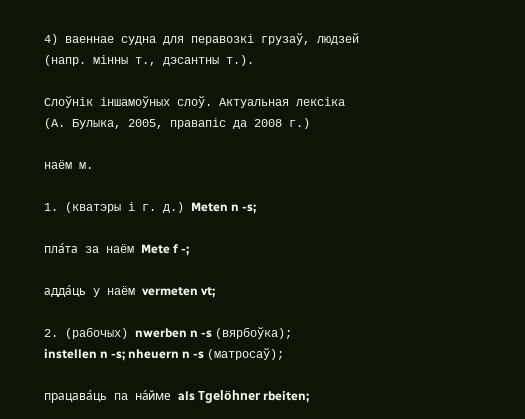4) ваеннае судна для перавозкі грузаў, людзей (напр. мінны т., дэсантны т.).

Слоўнік іншамоўных слоў. Актуальная лексіка (А. Булыка, 2005, правапіс да 2008 г.)

наём м.

1. (кватэры і г. д.) Meten n -s;

пла́та за наём Mete f -;

адда́ць у наём vermeten vt;

2. (рабочых) nwerben n -s (вярбоўка); instellen n -s; nheuern n -s (матросаў);

працава́ць па на́йме als Tgelöhner rbeiten;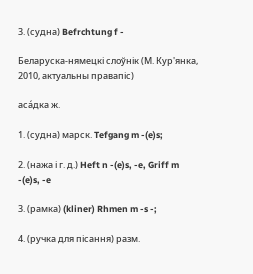3. (судна) Befrchtung f -

Беларуска-нямецкі слоўнік (М. Кур'янка, 2010, актуальны правапіс)

аса́дка ж.

1. (судна) марск. Tefgang m -(e)s;

2. (нажа і г. д.) Heft n -(e)s, -e, Griff m -(e)s, -e

3. (рамка) (kliner) Rhmen m -s -;

4. (ручка для пісання) разм.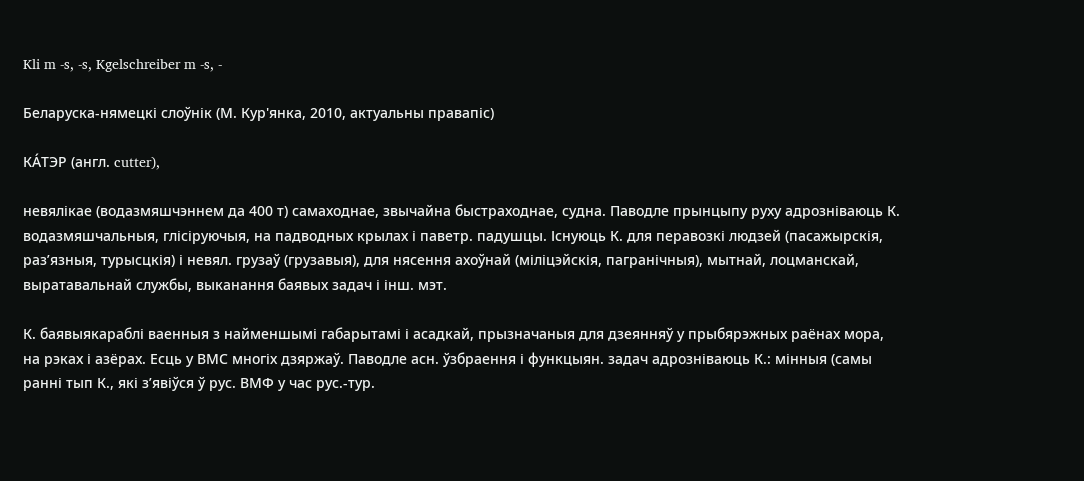Kli m -s, -s, Kgelschreiber m -s, -

Беларуска-нямецкі слоўнік (М. Кур'янка, 2010, актуальны правапіс)

КА́ТЭР (англ. cutter),

невялікае (водазмяшчэннем да 400 т) самаходнае, звычайна быстраходнае, судна. Паводле прынцыпу руху адрозніваюць К. водазмяшчальныя, глісіруючыя, на падводных крылах і паветр. падушцы. Існуюць К. для перавозкі людзей (пасажырскія, раз’язныя, турысцкія) і невял. грузаў (грузавыя), для нясення ахоўнай (міліцэйскія, пагранічныя), мытнай, лоцманскай, выратавальнай службы, выканання баявых задач і інш. мэт.

К. баявыякараблі ваенныя з найменшымі габарытамі і асадкай, прызначаныя для дзеянняў у прыбярэжных раёнах мора, на рэках і азёрах. Есць у ВМС многіх дзяржаў. Паводле асн. ўзбраення і функцыян. задач адрозніваюць К.: мінныя (самы ранні тып К., які з’явіўся ў рус. ВМФ у час рус.-тур.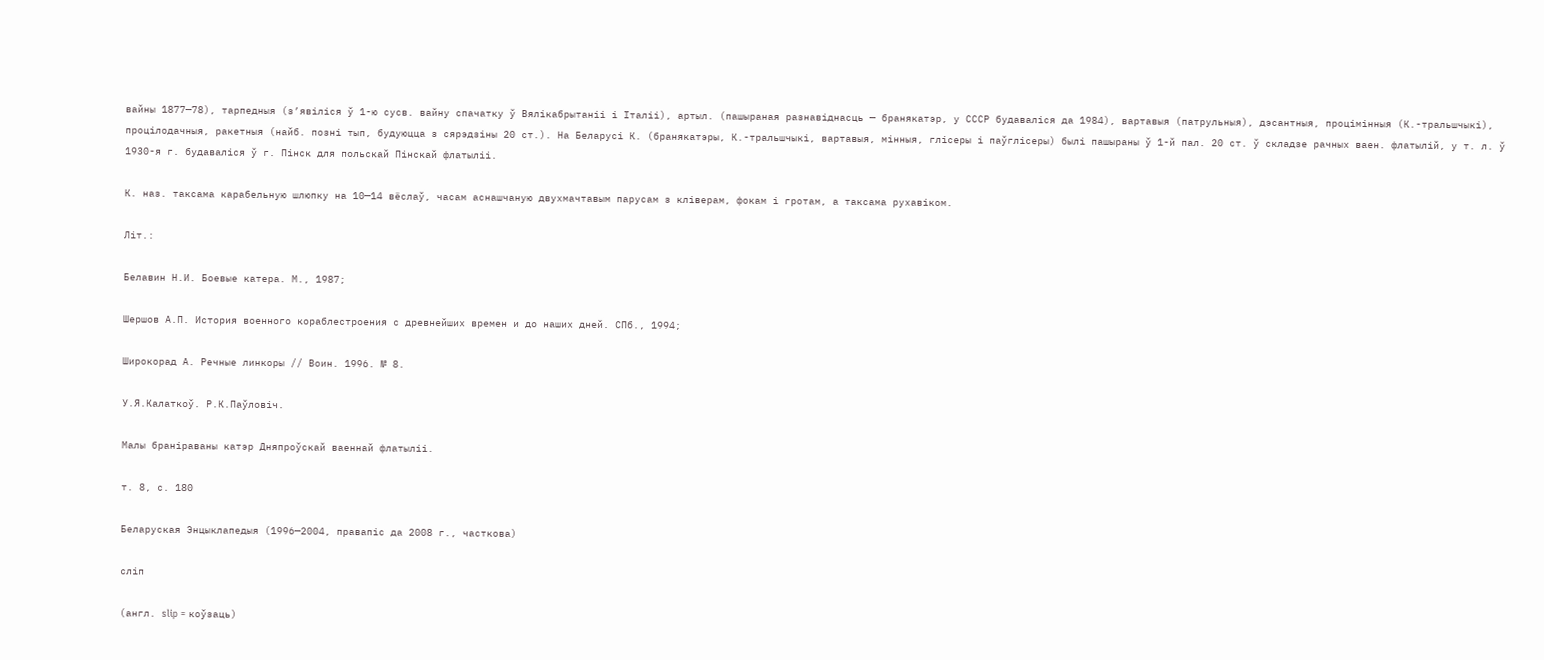вайны 1877—78), тарпедныя (з’явіліся ў 1-ю сусв. вайну спачатку ў Вялікабрытаніі і Італіі), артыл. (пашыраная разнавіднасць — бранякатэр, у СССР будаваліся да 1984), вартавыя (патрульныя), дэсантныя, процімінныя (К.-тральшчыкі), процілодачныя, ракетныя (найб. позні тып, будуюцца з сярэдзіны 20 ст.). На Беларусі К. (бранякатэры, К.-тральшчыкі, вартавыя, мінныя, глісеры і паўглісеры) былі пашыраны ў 1-й пал. 20 ст. ў складзе рачных ваен. флатылій, у т. л. ў 1930-я г. будаваліся ў г. Пінск для польскай Пінскай флатыліі.

К. наз. таксама карабельную шлюпку на 10—14 вёслаў, часам аснашчаную двухмачтавым парусам з кліверам, фокам і гротам, а таксама рухавіком.

Літ.:

Белавин Н.И. Боевые катера. М., 1987;

Шершов А.П. История военного кораблестроения с древнейших времен и до наших дней. СПб., 1994;

Широкорад А. Речные линкоры // Воин. 1996. № 8.

У.Я.Калаткоў. Р.К.Паўловіч.

Малы браніраваны катэр Дняпроўскай ваеннай флатыліі.

т. 8, с. 180

Беларуская Энцыклапедыя (1996—2004, правапіс да 2008 г., часткова)

сліп

(англ. slip = коўзаць)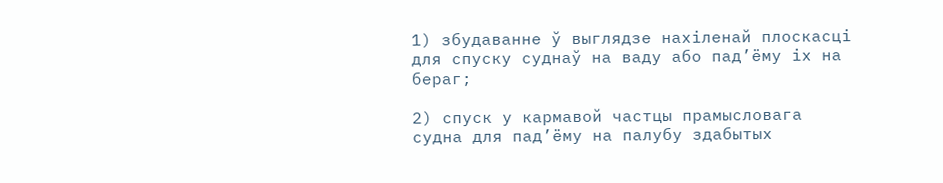1) збудаванне ў выглядзе нахіленай плоскасці для спуску суднаў на ваду або пад’ёму іх на бераг;

2) спуск у кармавой частцы прамысловага судна для пад’ёму на палубу здабытых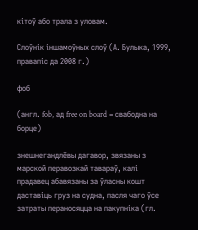кітоў або трала з уловам.

Слоўнік іншамоўных слоў (А. Булыка, 1999, правапіс да 2008 г.)

фоб

(англ. fob, ад free on board = свабодна на борце)

знешнегандлёвы дагавор, звязаны з марской перавозкай тавараў, калі прадавец абавязаны за ўласны кошт даставіць груз на судна, пасля чаго ўсе затраты пераносяцца на пакупніка (гл.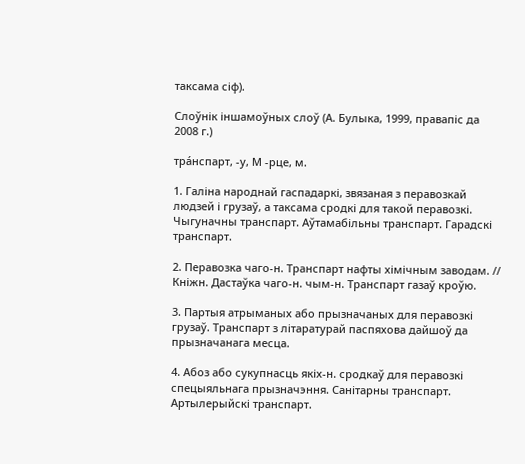таксама сіф).

Слоўнік іншамоўных слоў (А. Булыка, 1999, правапіс да 2008 г.)

тра́нспарт, ‑у, М ‑рце, м.

1. Галіна народнай гаспадаркі, звязаная з перавозкай людзей і грузаў, а таксама сродкі для такой перавозкі. Чыгуначны транспарт. Аўтамабільны транспарт. Гарадскі транспарт.

2. Перавозка чаго‑н. Транспарт нафты хімічным заводам. // Кніжн. Дастаўка чаго‑н. чым‑н. Транспарт газаў кроўю.

3. Партыя атрыманых або прызначаных для перавозкі грузаў. Транспарт з літаратурай паспяхова дайшоў да прызначанага месца.

4. Абоз або сукупнасць якіх‑н. сродкаў для перавозкі спецыяльнага прызначэння. Санітарны транспарт. Артылерыйскі транспарт.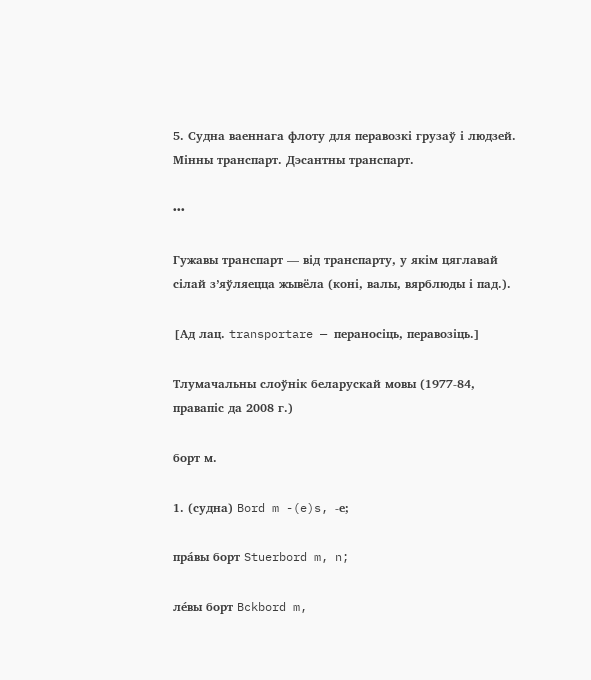5. Судна ваеннага флоту для перавозкі грузаў і людзей. Мінны транспарт. Дэсантны транспарт.

•••

Гужавы транспарт — від транспарту, у якім цяглавай сілай з’яўляецца жывёла (коні, валы, вярблюды і пад.).

[Ад лац. transportare — пераносіць, перавозіць.]

Тлумачальны слоўнік беларускай мовы (1977-84, правапіс да 2008 г.)

борт м.

1. (судна) Bord m -(e)s, -е;

пра́вы борт Stuerbord m, n;

ле́вы борт Bckbord m,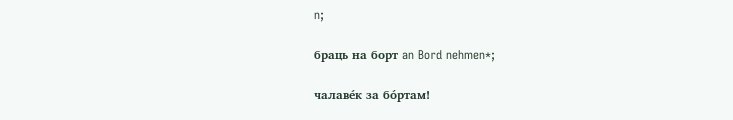n;

браць на борт an Bord nehmen*;

чалаве́к за бо́ртам!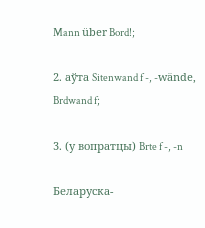Mann über Bord!;

2. аўта Sitenwand f -, -wände, Brdwand f;

3. (у вопратцы) Brte f -, -n

Беларуска-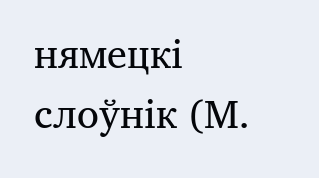нямецкі слоўнік (М.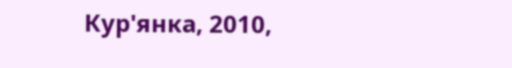Кур'янка, 2010,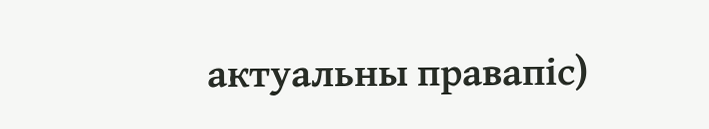актуальны правапіс)